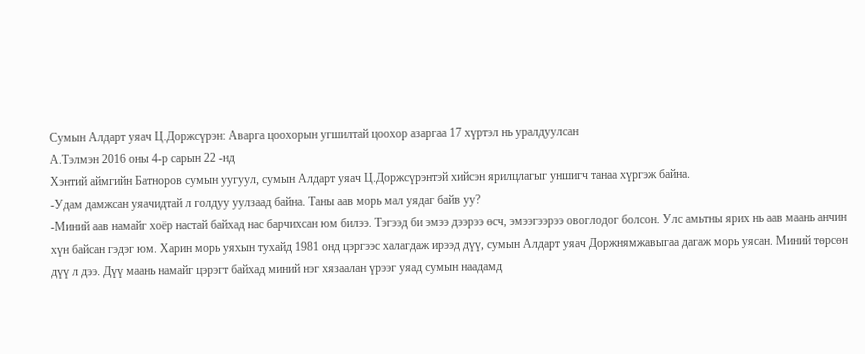Сумын Алдарт уяач Ц.Доржсүрэн: Аварга цоохорын угшилтай цоохор азаргаа 17 хүртэл нь уралдуулсан
А.Тэлмэн 2016 оны 4-р сарын 22 -нд
Хэнтий аймгийн Батноров сумын уугуул, сумын Алдарт уяач Ц.Доржсүрэнтэй хийсэн ярилцлагыг уншигч танаа хүргэж байна.
-Удам дамжсан уяачидтай л голдуу уулзаад байна. Таны аав морь мал уядаг байв уу?
-Миний аав намайг хоёр настай байхад нас барчихсан юм билээ. Тэгээд би эмээ дээрээ өсч, эмээгээрээ овоглодог болсон. Улс амьтны ярих нь аав маань анчин хүн байсан гэдэг юм. Харин морь уяхын тухайд 1981 онд цэргээс халагдаж ирээд дүү, сумын Алдарт уяач Доржнямжавыгаа дагаж морь уясан. Миний төрсөн дүү л дээ. Дүү маань намайг цэрэгт байхад миний нэг хязаалан үрээг уяад сумын наадамд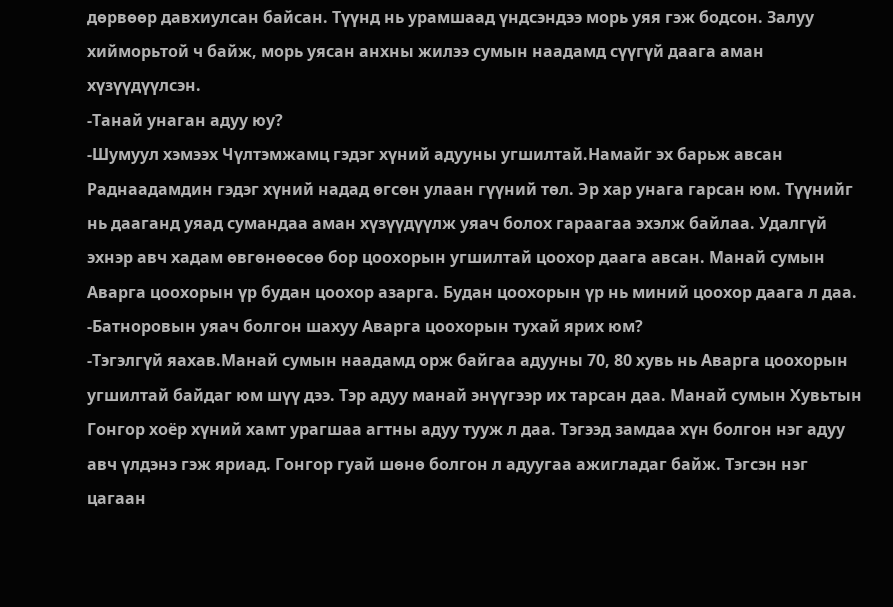дөрвөөр давхиулсан байсан. Түүнд нь урамшаад үндсэндээ морь уяя гэж бодсон. Залуу хийморьтой ч байж, морь уясан анхны жилээ сумын наадамд сүүгүй даага аман хүзүүдүүлсэн.
-Танай унаган адуу юу?
-Шумуул хэмээх Чүлтэмжамц гэдэг хүний адууны угшилтай.Намайг эх барьж авсан Раднаадамдин гэдэг хүний надад өгсөн улаан гүүний төл. Эр хар унага гарсан юм. Түүнийг нь дааганд уяад сумандаа аман хүзүүдүүлж уяач болох гараагаа эхэлж байлаа. Удалгүй эхнэр авч хадам өвгөнөөсөө бор цоохорын угшилтай цоохор даага авсан. Манай сумын Аварга цоохорын үр будан цоохор азарга. Будан цоохорын үр нь миний цоохор даага л даа.
-Батноровын уяач болгон шахуу Аварга цоохорын тухай ярих юм?
-Тэгэлгүй яахав.Манай сумын наадамд орж байгаа адууны 70, 80 хувь нь Аварга цоохорын угшилтай байдаг юм шүү дээ. Тэр адуу манай энүүгээр их тарсан даа. Манай сумын Хувьтын Гонгор хоёр хүний хамт урагшаа агтны адуу тууж л даа. Тэгээд замдаа хүн болгон нэг адуу авч үлдэнэ гэж яриад. Гонгор гуай шөнө болгон л адуугаа ажигладаг байж. Тэгсэн нэг цагаан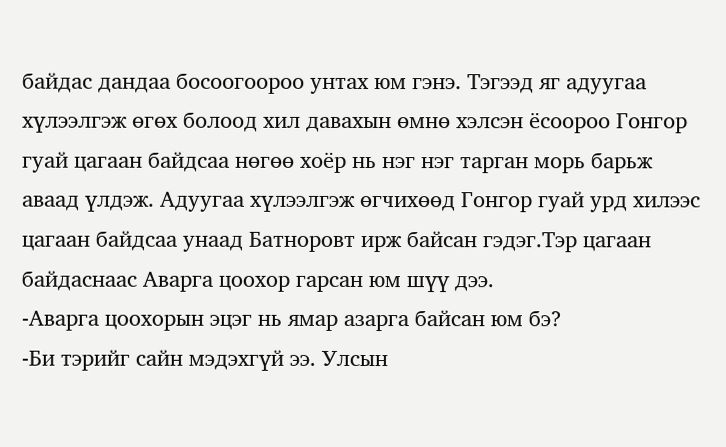байдас дандаа босоогоороо унтах юм гэнэ. Тэгээд яг адуугаа хүлээлгэж өгөх болоод хил давахын өмнө хэлсэн ёсоороо Гонгор гуай цагаан байдсаа нөгөө хоёр нь нэг нэг тарган морь барьж аваад үлдэж. Адуугаа хүлээлгэж өгчихөөд Гонгор гуай урд хилээс цагаан байдсаа унаад Батноровт ирж байсан гэдэг.Тэр цагаан байдаснаас Аварга цоохор гарсан юм шүү дээ.
-Аварга цоохорын эцэг нь ямар азарга байсан юм бэ?
-Би тэрийг сайн мэдэхгүй ээ. Улсын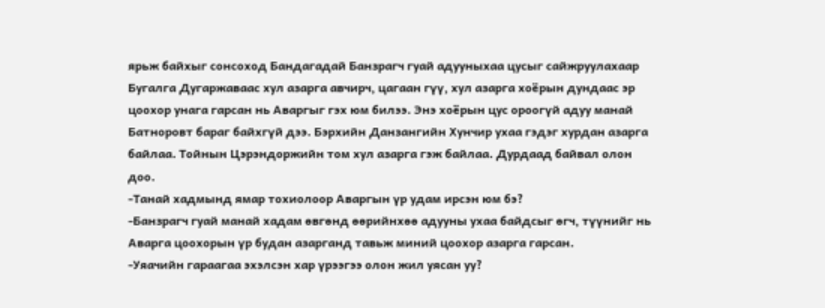ярьж байхыг сонсоход Бандагадай Банзрагч гуай адууныхаа цусыг сайжруулахаар Бугалга Дугаржаваас хул азарга авчирч, цагаан гүү, хул азарга хоёрын дундаас эр цоохор унага гарсан нь Аваргыг гэх юм билээ. Энэ хоёрын цус ороогүй адуу манай Батноровт бараг байхгүй дээ. Бэрхийн Данзангийн Хунчир ухаа гэдэг хурдан азарга байлаа. Тойнын Цэрэндоржийн том хул азарга гэж байлаа. Дурдаад байвал олон доо.
-Танай хадмынд ямар тохиолоор Аваргын үр удам ирсэн юм бэ?
-Банзрагч гуай манай хадам өвгөнд өөрийнхөө адууны ухаа байдсыг өгч, түүнийг нь Аварга цоохорын үр будан азарганд тавьж миний цоохор азарга гарсан.
-Уяачийн гараагаа эхэлсэн хар үрээгээ олон жил уясан уу?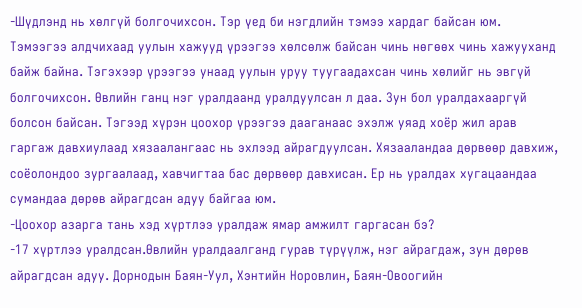-Шүдлэнд нь хөлгүй болгочихсон. Тэр үед би нэгдлийн тэмээ хардаг байсан юм. Тэмээгээ алдчихаад уулын хажууд үрээгээ хөлсөлж байсан чинь нөгөөх чинь хажууханд байж байна. Тэгэхээр үрээгээ унаад уулын уруу туугаадахсан чинь хөлийг нь эвгүй болгочихсон. Өвлийн ганц нэг уралдаанд уралдуулсан л даа. Зун бол уралдахааргүй болсон байсан. Тэгээд хүрэн цоохор үрээгээ дааганаас эхэлж уяад хоёр жил арав гаргаж давхиулаад хязаалангаас нь эхлээд айрагдуулсан. Хязааландаа дөрвөөр давхиж, соёолондоо зургаалаад, хавчигтаа бас дөрвөөр давхисан. Ер нь уралдах хугацаандаа сумандаа дөрөв айрагдсан адуу байгаа юм.
-Цоохор азарга тань хэд хүртлээ уралдаж ямар амжилт гаргасан бэ?
-17 хүртлээ уралдсан.Өвлийн уралдаалганд гурав түрүүлж, нэг айрагдаж, зун дөрөв айрагдсан адуу. Дорнодын Баян-Уул, Хэнтийн Норовлин, Баян-Овоогийн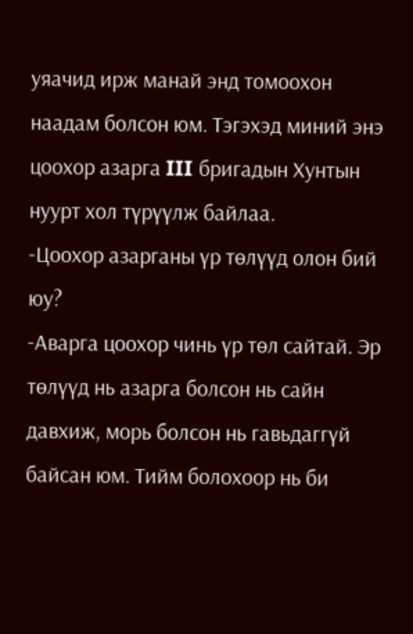уяачид ирж манай энд томоохон наадам болсон юм. Тэгэхэд миний энэ цоохор азарга III бригадын Хунтын нуурт хол түрүүлж байлаа.
-Цоохор азарганы үр төлүүд олон бий юу?
-Аварга цоохор чинь үр төл сайтай. Эр төлүүд нь азарга болсон нь сайн давхиж, морь болсон нь гавьдаггүй байсан юм. Тийм болохоор нь би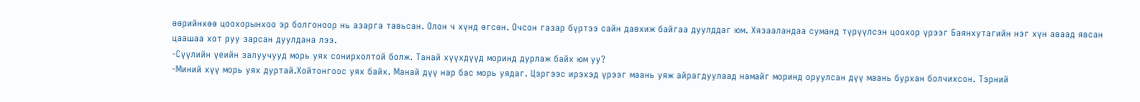өөрийнхөө цоохорынхоо эр болгоноор нь азарга тавьсан. Олон ч хүнд өгсөн. Очсон газар бүртээ сайн давхиж байгаа дуулддаг юм. Хязааландаа суманд түрүүлсэн цоохор үрээг Баянхутагийн нэг хүн аваад явсан цаашаа хот руу зарсан дуулдана лээ.
-Сүүлийн үеийн залуучууд морь уях сонирхолтой болж. Танай хүүхдүүд моринд дурлаж байх юм уу?
-Миний хүү морь уях дуртай.Хойтонгоос уях байх. Манай дүү нар бас морь уядаг. Цэргээс ирэхэд үрээг маань уяж айрагдуулаад намайг моринд оруулсан дүү маань бурхан болчихсон. Тэрний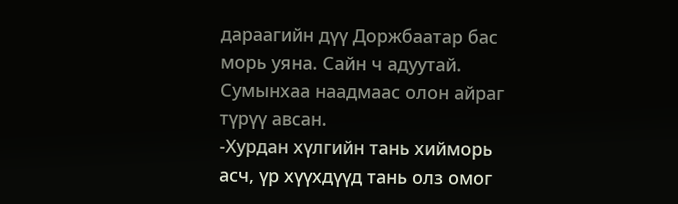дараагийн дүү Доржбаатар бас морь уяна. Сайн ч адуутай. Сумынхаа наадмаас олон айраг түрүү авсан.
-Хурдан хүлгийн тань хийморь асч, үр хүүхдүүд тань олз омог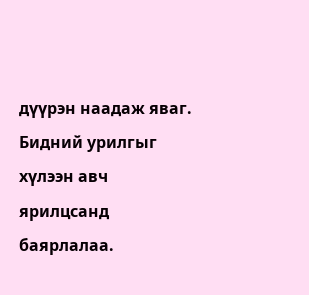дүүрэн наадаж яваг. Бидний урилгыг хүлээн авч ярилцсанд баярлалаа.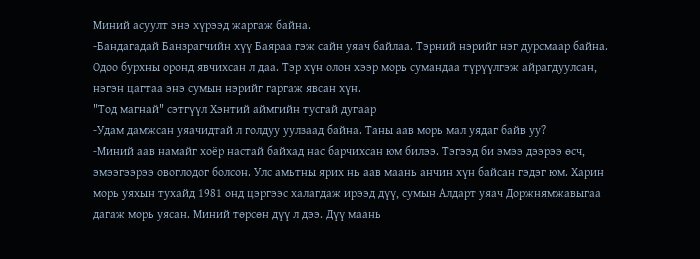Миний асуулт энэ хүрээд жаргаж байна.
-Бандагадай Банзрагчийн хүү Баяраа гэж сайн уяач байлаа. Тэрний нэрийг нэг дурсмаар байна. Одоо бурхны оронд явчихсан л даа. Тэр хүн олон хээр морь сумандаа түрүүлгэж айрагдуулсан, нэгэн цагтаа энэ сумын нэрийг гаргаж явсан хүн.
"Тод магнай" сэтгүүл Хэнтий аймгийн тусгай дугаар
-Удам дамжсан уяачидтай л голдуу уулзаад байна. Таны аав морь мал уядаг байв уу?
-Миний аав намайг хоёр настай байхад нас барчихсан юм билээ. Тэгээд би эмээ дээрээ өсч, эмээгээрээ овоглодог болсон. Улс амьтны ярих нь аав маань анчин хүн байсан гэдэг юм. Харин морь уяхын тухайд 1981 онд цэргээс халагдаж ирээд дүү, сумын Алдарт уяач Доржнямжавыгаа дагаж морь уясан. Миний төрсөн дүү л дээ. Дүү маань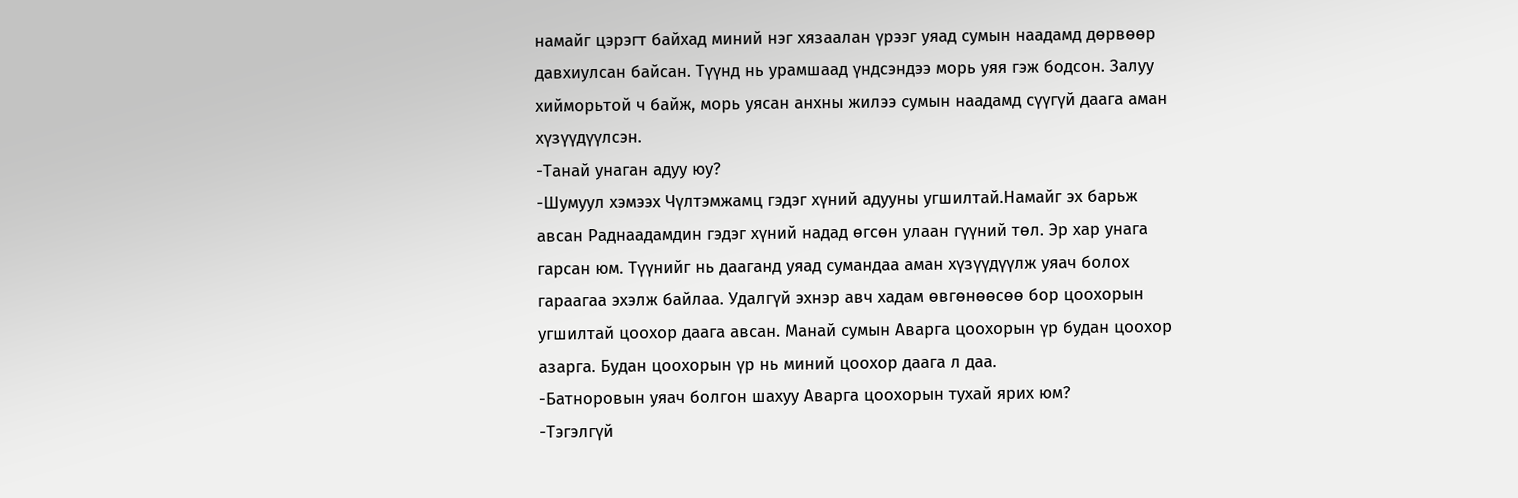намайг цэрэгт байхад миний нэг хязаалан үрээг уяад сумын наадамд дөрвөөр давхиулсан байсан. Түүнд нь урамшаад үндсэндээ морь уяя гэж бодсон. Залуу хийморьтой ч байж, морь уясан анхны жилээ сумын наадамд сүүгүй даага аман хүзүүдүүлсэн.
-Танай унаган адуу юу?
-Шумуул хэмээх Чүлтэмжамц гэдэг хүний адууны угшилтай.Намайг эх барьж авсан Раднаадамдин гэдэг хүний надад өгсөн улаан гүүний төл. Эр хар унага гарсан юм. Түүнийг нь дааганд уяад сумандаа аман хүзүүдүүлж уяач болох гараагаа эхэлж байлаа. Удалгүй эхнэр авч хадам өвгөнөөсөө бор цоохорын угшилтай цоохор даага авсан. Манай сумын Аварга цоохорын үр будан цоохор азарга. Будан цоохорын үр нь миний цоохор даага л даа.
-Батноровын уяач болгон шахуу Аварга цоохорын тухай ярих юм?
-Тэгэлгүй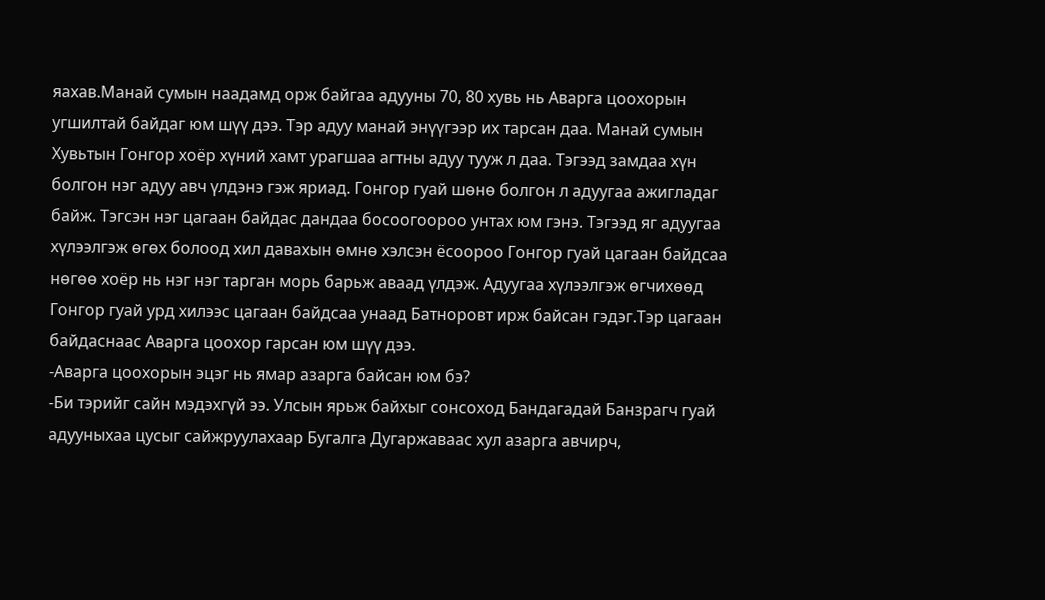яахав.Манай сумын наадамд орж байгаа адууны 70, 80 хувь нь Аварга цоохорын угшилтай байдаг юм шүү дээ. Тэр адуу манай энүүгээр их тарсан даа. Манай сумын Хувьтын Гонгор хоёр хүний хамт урагшаа агтны адуу тууж л даа. Тэгээд замдаа хүн болгон нэг адуу авч үлдэнэ гэж яриад. Гонгор гуай шөнө болгон л адуугаа ажигладаг байж. Тэгсэн нэг цагаан байдас дандаа босоогоороо унтах юм гэнэ. Тэгээд яг адуугаа хүлээлгэж өгөх болоод хил давахын өмнө хэлсэн ёсоороо Гонгор гуай цагаан байдсаа нөгөө хоёр нь нэг нэг тарган морь барьж аваад үлдэж. Адуугаа хүлээлгэж өгчихөөд Гонгор гуай урд хилээс цагаан байдсаа унаад Батноровт ирж байсан гэдэг.Тэр цагаан байдаснаас Аварга цоохор гарсан юм шүү дээ.
-Аварга цоохорын эцэг нь ямар азарга байсан юм бэ?
-Би тэрийг сайн мэдэхгүй ээ. Улсын ярьж байхыг сонсоход Бандагадай Банзрагч гуай адууныхаа цусыг сайжруулахаар Бугалга Дугаржаваас хул азарга авчирч,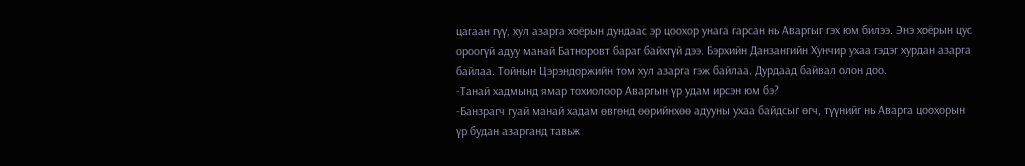цагаан гүү, хул азарга хоёрын дундаас эр цоохор унага гарсан нь Аваргыг гэх юм билээ. Энэ хоёрын цус ороогүй адуу манай Батноровт бараг байхгүй дээ. Бэрхийн Данзангийн Хунчир ухаа гэдэг хурдан азарга байлаа. Тойнын Цэрэндоржийн том хул азарга гэж байлаа. Дурдаад байвал олон доо.
-Танай хадмынд ямар тохиолоор Аваргын үр удам ирсэн юм бэ?
-Банзрагч гуай манай хадам өвгөнд өөрийнхөө адууны ухаа байдсыг өгч, түүнийг нь Аварга цоохорын үр будан азарганд тавьж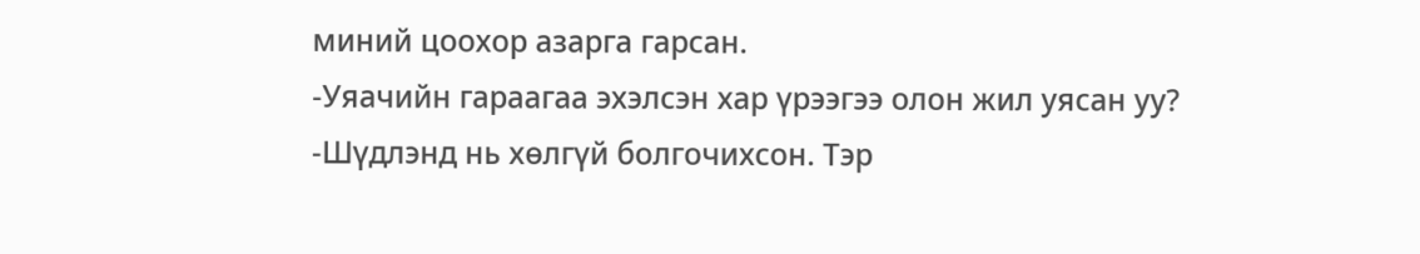миний цоохор азарга гарсан.
-Уяачийн гараагаа эхэлсэн хар үрээгээ олон жил уясан уу?
-Шүдлэнд нь хөлгүй болгочихсон. Тэр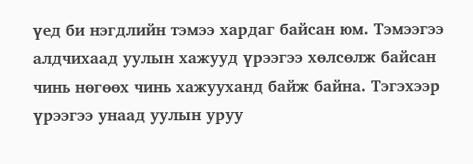үед би нэгдлийн тэмээ хардаг байсан юм. Тэмээгээ алдчихаад уулын хажууд үрээгээ хөлсөлж байсан чинь нөгөөх чинь хажууханд байж байна. Тэгэхээр үрээгээ унаад уулын уруу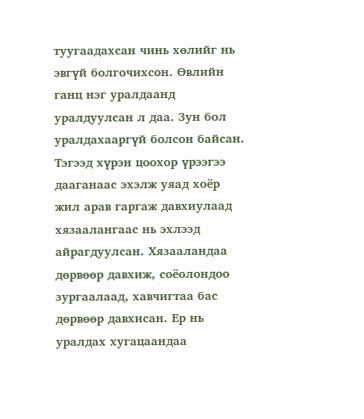туугаадахсан чинь хөлийг нь эвгүй болгочихсон. Өвлийн ганц нэг уралдаанд уралдуулсан л даа. Зун бол уралдахааргүй болсон байсан. Тэгээд хүрэн цоохор үрээгээ дааганаас эхэлж уяад хоёр жил арав гаргаж давхиулаад хязаалангаас нь эхлээд айрагдуулсан. Хязааландаа дөрвөөр давхиж, соёолондоо зургаалаад, хавчигтаа бас дөрвөөр давхисан. Ер нь уралдах хугацаандаа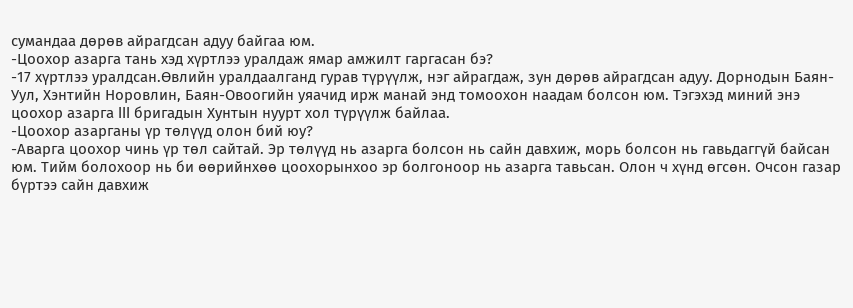сумандаа дөрөв айрагдсан адуу байгаа юм.
-Цоохор азарга тань хэд хүртлээ уралдаж ямар амжилт гаргасан бэ?
-17 хүртлээ уралдсан.Өвлийн уралдаалганд гурав түрүүлж, нэг айрагдаж, зун дөрөв айрагдсан адуу. Дорнодын Баян-Уул, Хэнтийн Норовлин, Баян-Овоогийн уяачид ирж манай энд томоохон наадам болсон юм. Тэгэхэд миний энэ цоохор азарга III бригадын Хунтын нуурт хол түрүүлж байлаа.
-Цоохор азарганы үр төлүүд олон бий юу?
-Аварга цоохор чинь үр төл сайтай. Эр төлүүд нь азарга болсон нь сайн давхиж, морь болсон нь гавьдаггүй байсан юм. Тийм болохоор нь би өөрийнхөө цоохорынхоо эр болгоноор нь азарга тавьсан. Олон ч хүнд өгсөн. Очсон газар бүртээ сайн давхиж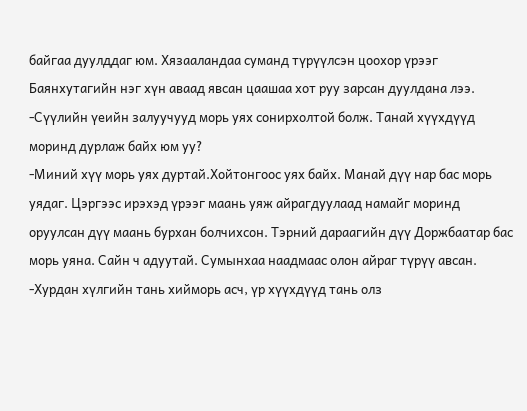байгаа дуулддаг юм. Хязааландаа суманд түрүүлсэн цоохор үрээг Баянхутагийн нэг хүн аваад явсан цаашаа хот руу зарсан дуулдана лээ.
-Сүүлийн үеийн залуучууд морь уях сонирхолтой болж. Танай хүүхдүүд моринд дурлаж байх юм уу?
-Миний хүү морь уях дуртай.Хойтонгоос уях байх. Манай дүү нар бас морь уядаг. Цэргээс ирэхэд үрээг маань уяж айрагдуулаад намайг моринд оруулсан дүү маань бурхан болчихсон. Тэрний дараагийн дүү Доржбаатар бас морь уяна. Сайн ч адуутай. Сумынхаа наадмаас олон айраг түрүү авсан.
-Хурдан хүлгийн тань хийморь асч, үр хүүхдүүд тань олз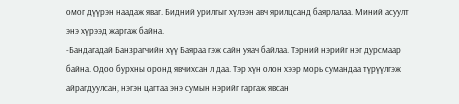омог дүүрэн наадаж яваг. Бидний урилгыг хүлээн авч ярилцсанд баярлалаа. Миний асуулт энэ хүрээд жаргаж байна.
-Бандагадай Банзрагчийн хүү Баяраа гэж сайн уяач байлаа. Тэрний нэрийг нэг дурсмаар байна. Одоо бурхны оронд явчихсан л даа. Тэр хүн олон хээр морь сумандаа түрүүлгэж айрагдуулсан, нэгэн цагтаа энэ сумын нэрийг гаргаж явсан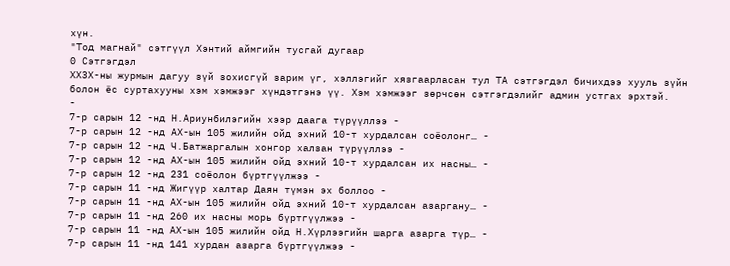хүн.
"Тод магнай" сэтгүүл Хэнтий аймгийн тусгай дугаар
0 Сэтгэгдэл
ХХЗХ-ны журмын дагуу зүй зохисгүй зарим үг, хэллэгийг хязгаарласан тул ТА сэтгэгдэл бичихдээ хууль зүйн болон ёс суртахууны хэм хэмжээг хүндэтгэнэ үү. Хэм хэмжээг зөрчсөн сэтгэгдэлийг админ устгах эрхтэй.
-
7-р сарын 12 -нд Н.Ариунбилэгийн хээр даага түрүүллээ -
7-р сарын 12 -нд АХ-ын 105 жилийн ойд эхний 10-т хурдалсан соёолонг… -
7-р сарын 12 -нд Ч.Батжаргалын хонгор халзан түрүүллээ -
7-р сарын 12 -нд АХ-ын 105 жилийн ойд эхний 10-т хурдалсан их насны… -
7-р сарын 12 -нд 231 соёолон бүртгүүлжээ -
7-р сарын 11 -нд Жигүүр халтар Даян түмэн эх боллоо -
7-р сарын 11 -нд АХ-ын 105 жилийн ойд эхний 10-т хурдалсан азаргану… -
7-р сарын 11 -нд 260 их насны морь бүртгүүлжээ -
7-р сарын 11 -нд АХ-ын 105 жилийн ойд Н.Хүрлээгийн шарга азарга түр… -
7-р сарын 11 -нд 141 хурдан азарга бүртгүүлжээ -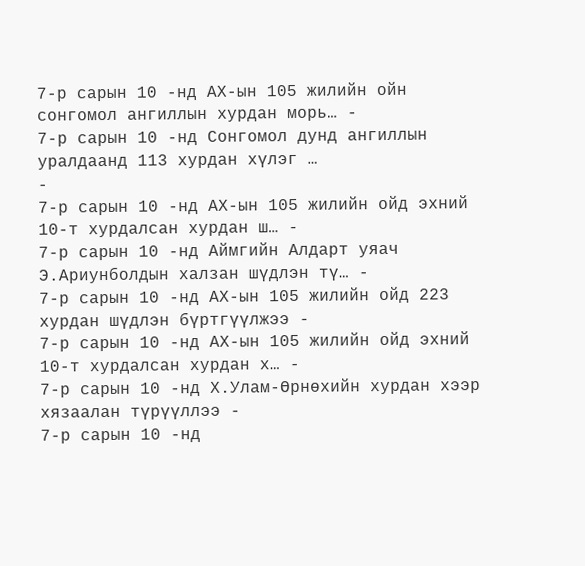7-р сарын 10 -нд АХ-ын 105 жилийн ойн сонгомол ангиллын хурдан морь… -
7-р сарын 10 -нд Сонгомол дунд ангиллын уралдаанд 113 хурдан хүлэг …
-
7-р сарын 10 -нд АХ-ын 105 жилийн ойд эхний 10-т хурдалсан хурдан ш… -
7-р сарын 10 -нд Аймгийн Алдарт уяач Э.Ариунболдын халзан шүдлэн тү… -
7-р сарын 10 -нд АХ-ын 105 жилийн ойд 223 хурдан шүдлэн бүртгүүлжээ -
7-р сарын 10 -нд АХ-ын 105 жилийн ойд эхний 10-т хурдалсан хурдан х… -
7-р сарын 10 -нд Х.Улам-Өрнөхийн хурдан хээр хязаалан түрүүллээ -
7-р сарын 10 -нд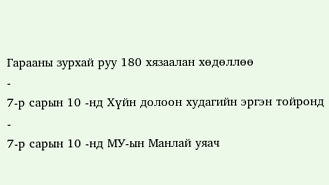Гарааны зурхай руу 180 хязаалан хөдөллөө
-
7-р сарын 10 -нд Хүйн долоон худагийн эргэн тойронд -
7-р сарын 10 -нд МУ-ын Манлай уяач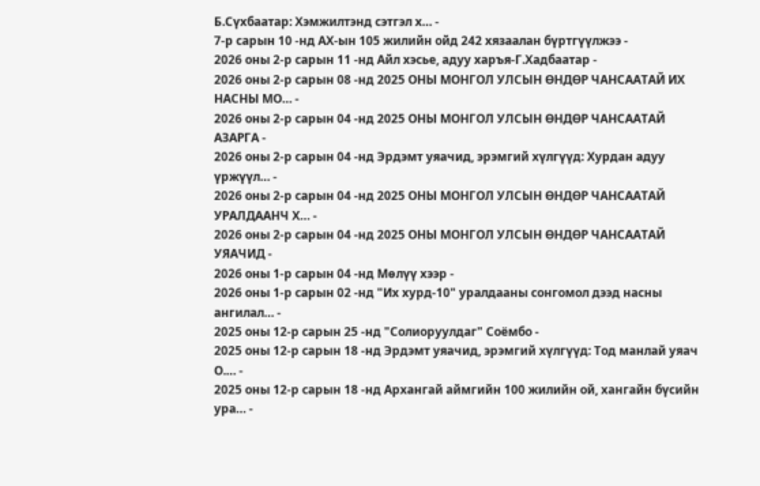Б.Сүхбаатар: Хэмжилтэнд сэтгэл х… -
7-р сарын 10 -нд АХ-ын 105 жилийн ойд 242 хязаалан бүртгүүлжээ -
2026 оны 2-р сарын 11 -нд Айл хэсье, адуу харъя-Г.Хадбаатар -
2026 оны 2-р сарын 08 -нд 2025 ОНЫ МОНГОЛ УЛСЫН ӨНДӨР ЧАНСААТАЙ ИХ НАСНЫ МО… -
2026 оны 2-р сарын 04 -нд 2025 ОНЫ МОНГОЛ УЛСЫН ӨНДӨР ЧАНСААТАЙ АЗАРГА -
2026 оны 2-р сарын 04 -нд Эрдэмт уяачид, эрэмгий хүлгүүд: Хурдан адуу үржүүл… -
2026 оны 2-р сарын 04 -нд 2025 ОНЫ МОНГОЛ УЛСЫН ӨНДӨР ЧАНСААТАЙ УРАЛДААНЧ Х… -
2026 оны 2-р сарын 04 -нд 2025 ОНЫ МОНГОЛ УЛСЫН ӨНДӨР ЧАНСААТАЙ УЯАЧИД -
2026 оны 1-р сарын 04 -нд Мөлүү хээр -
2026 оны 1-р сарын 02 -нд "Их хурд-10" уралдааны сонгомол дээд насны ангилал… -
2025 оны 12-р сарын 25 -нд "Солиоруулдаг" Соёмбо -
2025 оны 12-р сарын 18 -нд Эрдэмт уяачид, эрэмгий хүлгүүд: Тод манлай уяач О.… -
2025 оны 12-р сарын 18 -нд Архангай аймгийн 100 жилийн ой, хангайн бүсийн ура… -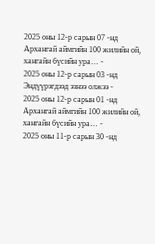2025 оны 12-р сарын 07 -нд Архангай аймгийн 100 жилийн ой, хангайн бүсийн ура… -
2025 оны 12-р сарын 03 -нд Эндүүрэгдээд эзнээ олжээ -
2025 оны 12-р сарын 01 -нд Архангай аймгийн 100 жилийн ой, хангайн бүсийн ура… -
2025 оны 11-р сарын 30 -нд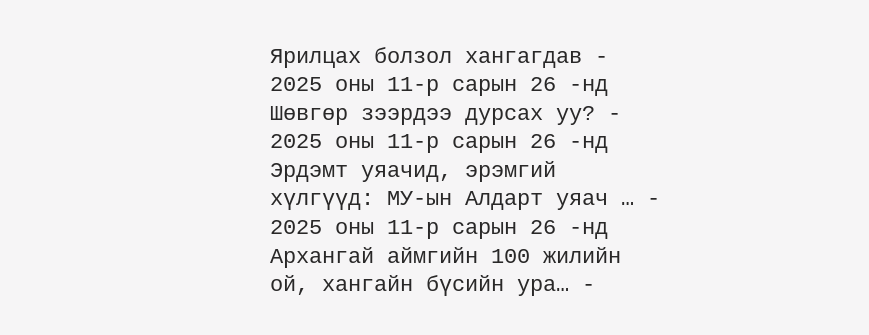Ярилцах болзол хангагдав -
2025 оны 11-р сарын 26 -нд Шөвгөр зээрдээ дурсах уу? -
2025 оны 11-р сарын 26 -нд Эрдэмт уяачид, эрэмгий хүлгүүд: МУ-ын Алдарт уяач … -
2025 оны 11-р сарын 26 -нд Архангай аймгийн 100 жилийн ой, хангайн бүсийн ура… -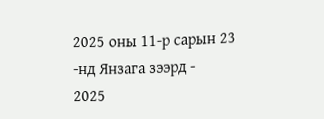2025 оны 11-р сарын 23 -нд Янзага зээрд -
2025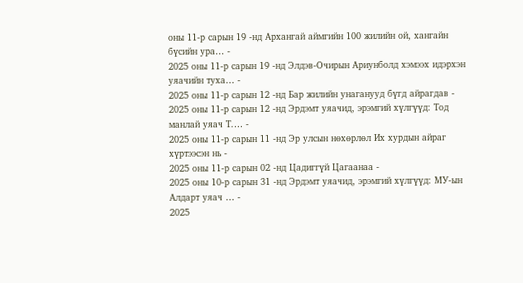оны 11-р сарын 19 -нд Архангай аймгийн 100 жилийн ой, хангайн бүсийн ура… -
2025 оны 11-р сарын 19 -нд Элдэв-Очирын Ариунболд хэмээх идэрхэн уяачийн туха… -
2025 оны 11-р сарын 12 -нд Бар жилийн унаганууд бүгд айрагдав -
2025 оны 11-р сарын 12 -нд Эрдэмт уяачид, эрэмгий хүлгүүд: Тод манлай уяач Т.… -
2025 оны 11-р сарын 11 -нд Эр улсын нөхөрлөл Их хурдын айраг хүртээсэн нь -
2025 оны 11-р сарын 02 -нд Цадиггүй Цагаанаа -
2025 оны 10-р сарын 31 -нд Эрдэмт уяачид, эрэмгий хүлгүүд: МУ-ын Алдарт уяач … -
2025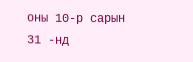оны 10-р сарын 31 -нд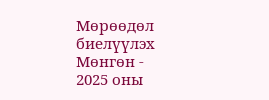Мөрөөдөл биелүүлэх Мөнгөн -
2025 оны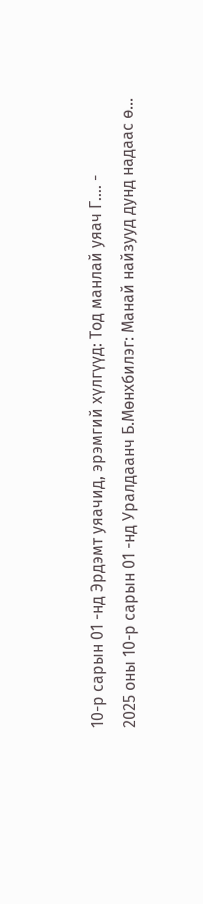10-р сарын 01 -нд Эрдэмт уяачид, эрэмгий хүлгүүд: Тод манлай уяач Г.… -
2025 оны 10-р сарын 01 -нд Уралдаанч Б.Мөнхбилэг: Манай найзууд дунд надаас ө…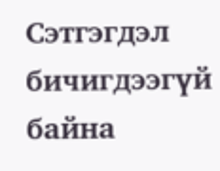Сэтгэгдэл бичигдээгүй байна